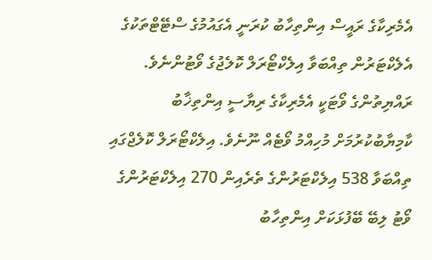އެމެރިކާގެ ރައީސް އިންތިހާބު ކުރަނީ އެގައުމުގެ ސްޓޭޓްތަކުގެ އެލެކްޓަރުން ތިއްބަވާ އިލެކްޓޯރަލް ކޮލެޖުގެ ވޯޓުންނެވެ. ރައްޔިތުންގެ ވޯޓަކީ އެމެރިކާގެ ރިޔާސީ އިންތިޚާބު ކާމިޔާބުކުރުމަށް މުހިއްމު ވޯޓެއް ނޫނެވެ. އިލެކްޓޯރަލް ކޮލެޖްގައި ތިއްބަވާ 538 އިލެކްޓަރުންގެ ތެރެއިން 270 އިލެކްޓަރުންގެ ވޯޓު ލިބޭ ބޭފުޅަކަށް އިންތިހާބު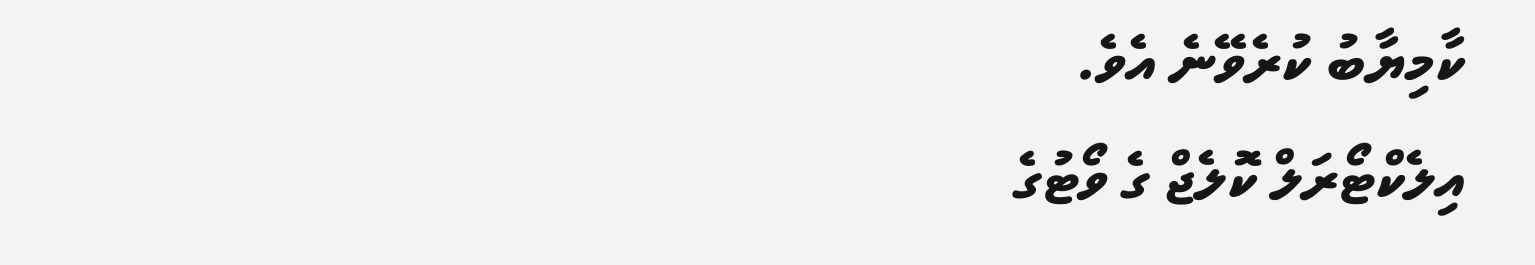ކާމިޔާބު ކުރެވޭނެ އެވެ.
އިލެކްޓޯރަލް ކޮލެޖް ގެ ވޯޓުގެ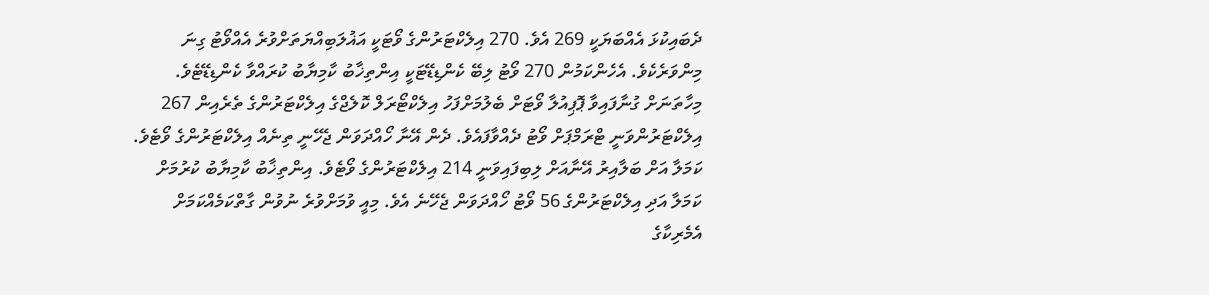ދެބައިކުޅަ އެއްބަޔަކީ 269 އެވެ. 270 އިލެކްޓަރުންގެ ވޯޓަކީ އަޣުލަބިއްޔަތަށްވުރެ އެއްވޯޓު ގިނަ މިންވަރެކެވެ. އެހެންކަމުން 270 ވޯޓު ލިބޭ ކެންޑިޑޭޓަކީ އިންތިޚާބު ކާމިޔާބު ކުރައްވާ ކެންޑިޑޭޓެވެ.
މިހާތަނަށް ގުނާފައިވާ ޕޮޕިއުލާ ވޯޓަށް ބެލުމަށްފަހު އިލެކްޓޯރަލް ކޮލެޖްގެ އިލެކްޓަރުންގެ ތެރެއިން 267 އިލެކްޓަރުންވަނީ ޓްރަމްޕަށް ވޯޓު ދެއްވާފައެވެ. ދެން އޭނާ ހޯއްދަވަން ޖެހޭނީ ތިނެއް އިލެކްޓަރުންގެ ވޯޓެވެ.
ކަމަލާ އަށް ބަލާއިރު އޭނާއަށް ލިބިފައިވަނީ 214 އިލެކްޓަރުންގެ ވޯޓެވެ. އިންތިޚާބު ކާމިޔާބު ކުރުމަށް ކަމަލާ އަދި އިލެކްޓަރުންގެ 56 ވޯޓު ހޯއްދަވަން ޖެހޭނެ އެވެ. މިއީ ވުމަށްވުރެ ނުވުން ގާތްކަމެއްކަމަށް އެމެރިކާގެ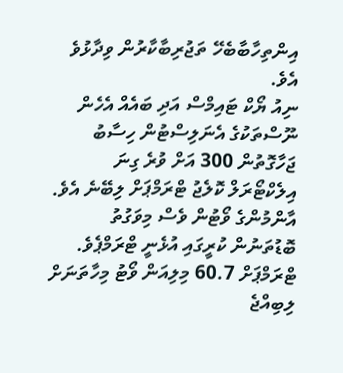އިންތިހާބާބެހޭ ތަޖުރިބާކާރުން ވިދާޅުވެ އެވެ.
ނިއު ޔޯކް ޓައިމްސް އަދި ބައެއް އެހެން ނޫސްތަކުގެ އެނަލިސްޓުން ހިސާބު ޖަހާގޮތުން 300 އަށް ވުރެ ގިނަ އިލެކްޓޯރަލް ކޮލެޖު ޓްރަމްޕަށް ލިބޭނެ އެވެ.
އާންމުންގެ ވޯޓުން ވެސް މިވަގުތު ބޮޑުތަނުން ކުރީގައި އުޅެނީ ޓްރަމްޕެވެ. ޓްރަމްޕަށް 60.7 މިލިއަން ވޯޓު މިހާތަނަށް ލިބިއްޖެ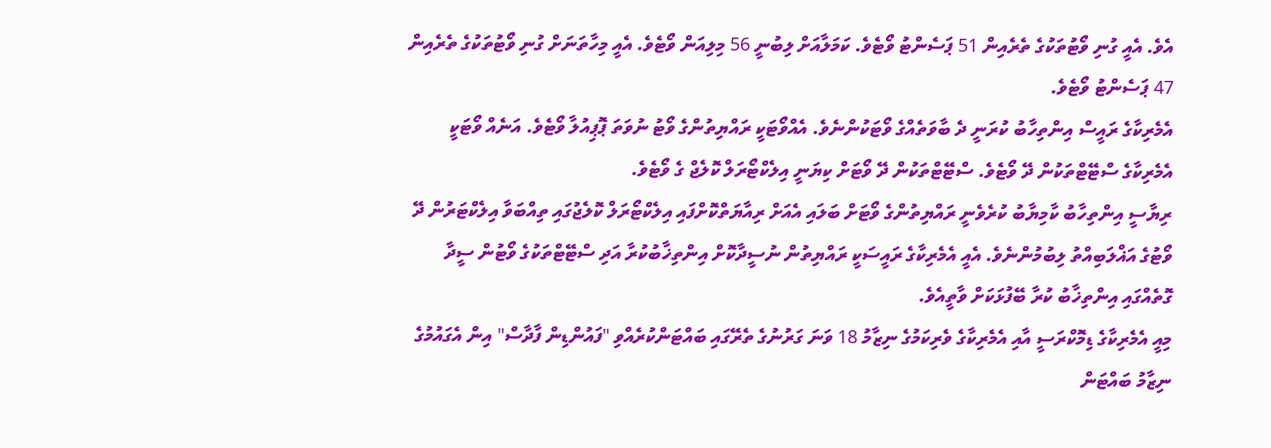އެވެ. އެއީ ގުނި ވޯޓުތަކުގެ ތެރެއިން 51 ޕަސެންޓު ވޯޓެވެ. ކަމަލާއަށް ލިބުނީ 56 މިލިއަން ވޯޓެވެ. އެއީ މިހާތަނަށް ގުނި ވޯޓުތަކުގެ ތެރެއިން 47 ޕަސެންޓު ވޯޓެވެ.
އެމެރިކާގެ ރައީސް އިންތިހާބު ކުރަނީ ދެ ބާވަތެއްގެ ވޯޓަކުންނެވެ. އެއްވޯޓަކީ ރައްޔިތުންގެ ވޯޓު ނުވަތަ ޕޮޕިއުލާ ވޯޓެވެ. އަނެއް ވޯޓަކީ އެމެރިކާގެ ސްޓޭޓްތަކުން ދޭ ވޯޓެވެ. ސްޓޭޓްތަކުން ދޭ ވޯޓަށް ކިޔަނީ އިލެކްޓޯރަލް ކޮލެޖް ގެ ވޯޓެވެ.
ރިޔާސީ އިންތިހާބު ކާމިޔާބު ކުރެވެނީ ރައްޔިތުންގެ ވޯޓަށް ބަލައި އެއަށް ރިއާޔަތްކޮށްފައި އިލެކްޓޯރަލް ކޮލެޖުގައި ތިއްބަވާ އިލެކްޓަރުން ދޭ ވޯޓުގެ އަޣްލަބިއްތު ލިބުމުންނެވެ. އެއީ އެމެރިކާގެ ރައީސަކީ ރައްޔިތުން ނުސީދާކޮށް އިންތިޚާބުކުރާ އަދި ސްޓޭޓްތަކުގެ ވޯޓުން ސީދާ ގޮތެއްގައި އިންތިޚާބު ކުރާ ބޭފުޅަކަށް ވާތީއެވެ.
މިއީ އެމެރިކާގެ ޑިމޮކްރަސީ އާއި އެމެރިކާގެ ވެރިކަމުގެ ނިޒާމު 18 ވަނަ ގަރުނުގެ ތެރޭގައި ބައްޓަންކުރެއްވި "ފައުންޑިން ފާދާސް" އިން އެގައުމުގެ ނިޒާމު ބައްޓަން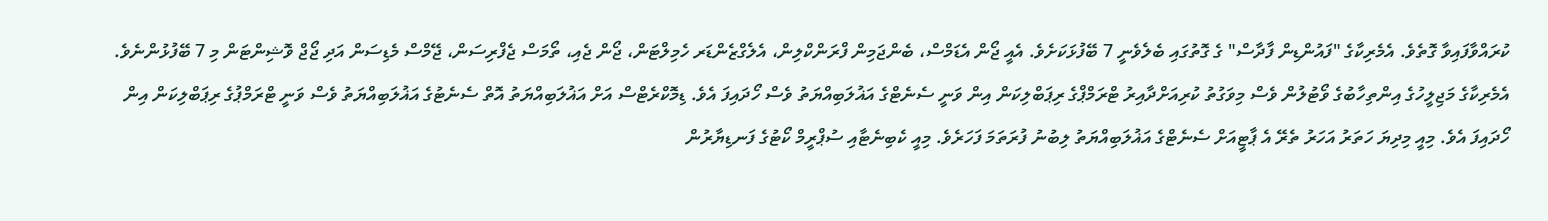ކުރައްވާފައިވާ ގޮތެވެ. އެމެރިކާގެ "ފައުންޑިން ފާދާސް" ގެ ގޮތުގައި ބެލެވެނީ 7 ބޭފުޅަކަށެވެ. އެއީ ޖޯން އެޑަމްސް، ބެންޖަމިން ފްރަންކްލިން، އެލެގްޒެންޑަރ ހެމިލްޓަން، ޖޯން ޖެއި، ތޯމަސް ޖެފްރިސަން، ޖޭމްސް މެޑިސަން އަދި ޖޯޖް ވޮޝިންޓަން މި 7 ބޭފުޅުންނެވެ.
އެމެރިކާގެ މަޖިލީހުގެ އިންތިހާބުގެ ވޯޓުލުން ވެސް މިވަގުތު ކުރިއަށްދާއިރު ޓްރަމްޕްގެ ރިޕަބްލިކަން އިން ވަނީ ސެނެޓްގެ އަޣުލަބިއްޔަތު ވެސް ހޯދައިފަ އެވެ. ޑިމޮކްރެޓްސް އަށް އަޣުލަބިއްޔަތު އޮތް ސެނެޓުގެ އަޣުލަބިއްޔަތު ވެސް ވަނީ ޓްރަމްޕުގެ ރިޕަބްލިކަން އިން ހޯދައިފަ އެވެ. މިއީ މިދިޔަ ހަތަރު އަހަރު ތެރޭ އެ ޕާޓީއަށް ސެނެޓްގެ އަޣުލަބިއްޔަތު ލިބުނު ފުރަތަމަ ފަހަރެވެ. މިއީ ކެބިނެޓާއި ސުޕްރީމް ކޯޓުގެ ފަނޑިޔާރުން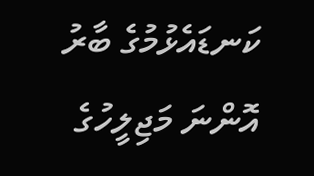ކަނޑައެޅުމުގެ ބާރު އޮންނަ މަޖިލީހުގެ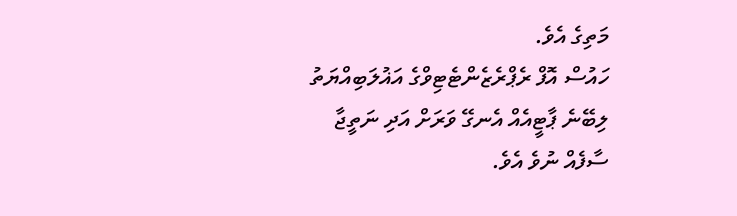މަތިގެ އެވެ.
ހައުސް އޮފް ރެޕްރެޒެންޓެޓިވްގެ އަޣުލަބިއްޔަތު ލިބޭނެ ޕާޓީއެއް އެނގޭ ވަރަށް އަދި ނަތީޖާ ސާފެއް ނުވެ އެވެ.